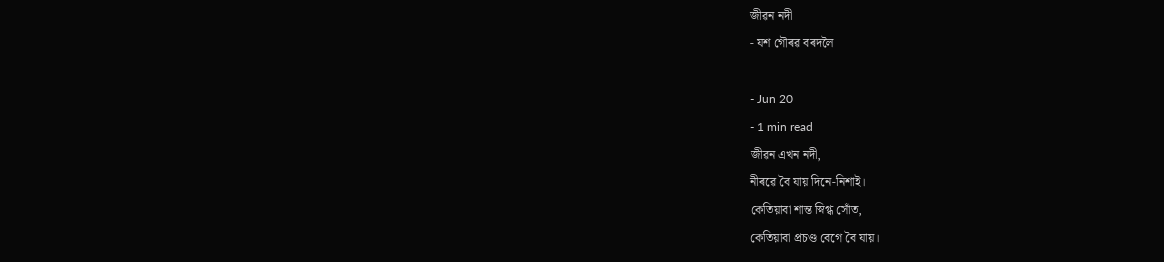জীৱন নদী
- যশ গৌৰৱ বৰদলৈ

- Jun 20
- 1 min read
জীৱন এখন নদী,
নীৰৱে বৈ যায় দিনে-নিশাই।
কেতিয়াবা শান্ত স্নিগ্ধ সোঁত,
কেতিয়াবা প্ৰচণ্ড বেগে বৈ যায়।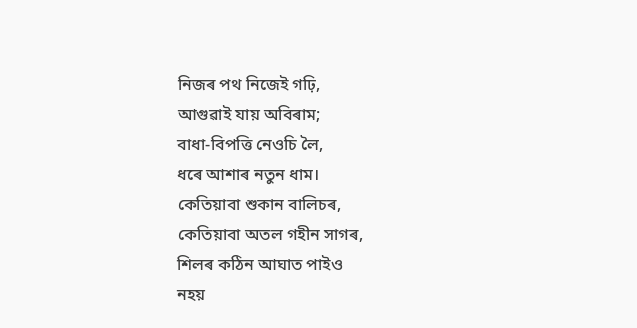নিজৰ পথ নিজেই গঢ়ি,
আগুৱাই যায় অবিৰাম;
বাধা-বিপত্তি নেওচি লৈ,
ধৰে আশাৰ নতুন ধাম।
কেতিয়াবা শুকান বালিচৰ,
কেতিয়াবা অতল গহীন সাগৰ,
শিলৰ কঠিন আঘাত পাইও
নহয়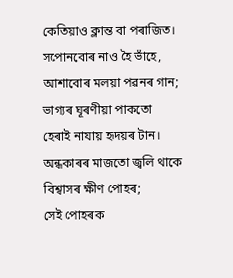কেতিয়াও ক্লান্ত বা পৰাজিত।
সপোনবোৰ নাও হৈ ভাঁহে,
আশাবোৰ মলয়া পৱনৰ গান;
ভাগ্যৰ ঘূৰণীয়া পাকতো
হেৰাই নাযায় হৃদয়ৰ টান।
অন্ধকাৰৰ মাজতো জ্বলি থাকে
বিশ্বাসৰ ক্ষীণ পোহৰ;
সেই পোহৰক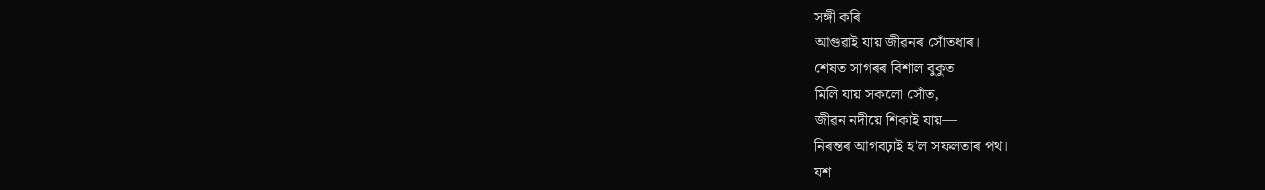সঙ্গী কৰি
আগুৱাই যায় জীৱনৰ সোঁতধাৰ।
শেষত সাগৰৰ বিশাল বুকুত
মিলি যায় সকলো সোঁত,
জীৱন নদীয়ে শিকাই যায়—
নিৰন্তৰ আগবঢ়াই হ'ল সফলতাৰ পথ।
যশ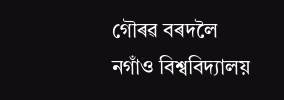গৌৰৱ বৰদলৈ
নগাঁও বিশ্ববিদ্যালয়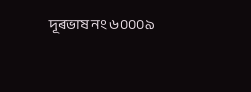দূৰভাষ নং ৬০০০৯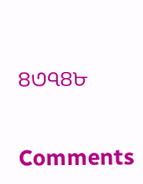৪৩৭৪৮


Comments